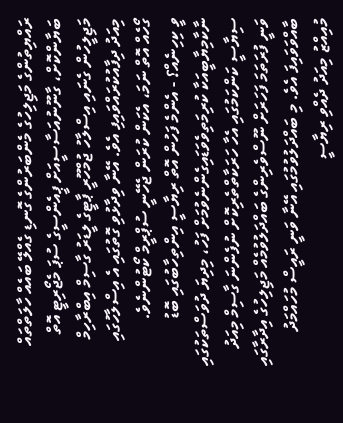ރައްޔިތުންގެ މަޖިލިހުގެ މެންބަރުންގެ ގޮނޑި ގެއްލޭ ބައެއް ހާލަތްތައް ބަޔާންކޮށް، ގާނޫނުއަސާސީއަށް ޕީއެންސީގެ ސުޕަ މެޖޯރިޓީ އޮތް މަޖިލީހުން ގެނައި އިސްލާހު ޖުމްހޫރީ ޕާޓީގެ ލީޑަރު ގާސިމް އިބްރާހިމް މިއަދު ދިފާއުކުރައްވައިފި އެވެ. އޭނާ ވިދާޅުވި ގޮތުގައި އެ އިސްލާހުގައި ގޯހެއް އޮތް ނަމަ، އެކަން ކުރަން ޖެހޭނީ ސުޕްރީމް ކޯޓުންނެވެ.
ވީ ކިހިނެއް؟ - އެންމެ ފަހުން އޮތް ރިޔާސީ އިންތިހާބުގައި ބޮޑު ނާކާމިޔާބީއަކާ ކުރިމަތިވެވަޑައިގެންނެވުމަށް ފަހު، މިދިޔަ ދުވަސްތަކުގައި ސިޔާސީ ކަންކަމުގައި އެހާ ހަރަކާތްތެރިކޮށް ނުފެންނަ ގާސިމް މިއަދު ވަނީ ފުރަތަމަ ފަހަރަށް ނޫސްވެރިންގެ ބައްދަލުވުމެއް މަޖިލިހުގެ އިދާރާގައި ބާއްވަވައިފަ އެވެ. މި ބައްދަލުވުމުގައި އޭނާ ވަނީ ރައީސް މުހައްމަދު މުއިއްޒު މިއަދު ދެއްވި ރިޔާސީ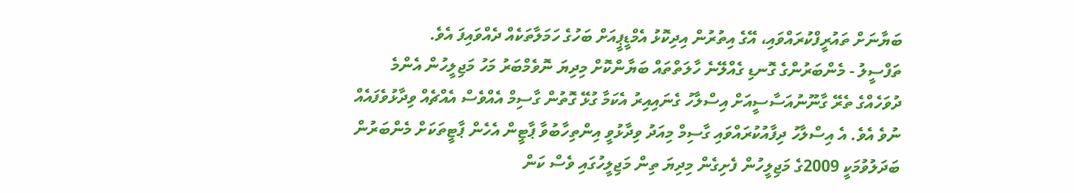ބަޔާނަށް ތައުރީފްކުރައްވައި، އޭގެ އިތުރުން އިދިކޮޅު އެމްޑީޕީއަށް ބަހުގެ ހަމަލާތަކެއް ދެއްވައިފަ އެވެ.
ތަފްސީލު - މެންބަރުންގެ ގޮނޑި ގެއްލޭނެ ހާލަތްތައް ބަޔާންކޮށް މިދިޔަ ނޮވެމްބަރު މަހު މަޖިލީހުން އެންމެ ދުވަހެއްގެ ތެރޭ ގާނޫނުއަސާސީއަށް އިސްލާހު ގެނައިއިރު އެކަމާ ގުޅޭ ގޮތުން ގާސިމް އެއްވެސް އެއްޗެއް ވިދާޅުވެފައެއް ނުވެ އެވެ. އެ އިސްލާހު ދިފާއުކުރައްވައި ގާސިމް މިއަދު ވިދާޅުވީ އިންތިހާބުވާ ޕާޓީން އެހެން ޕާޓީތަކަށް މެންބަރުން ބަދަލުވުމަކީ 2009ގެ މަޖިލީހުން ފެށިގެން މިދިޔަ ތިން މަޖިލީހުގައި ވެސް ކަން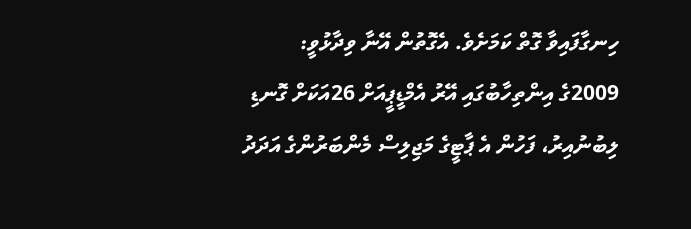ހިނގާފައިވާ ގޮތް ކަމަށެވެ. އެގޮތުން އޭނާ ވިދާޅުވީ:
2009ގެ އިންތިހާބުގައި އޭރު އެމްޑީޕީއަށް 26އަކަށް ގޮނޑި ލިބުނުއިރު، ފަހުން އެ ޕާޓީގެ މަޖިލިސް މެންބަރުންގެ އަދަދު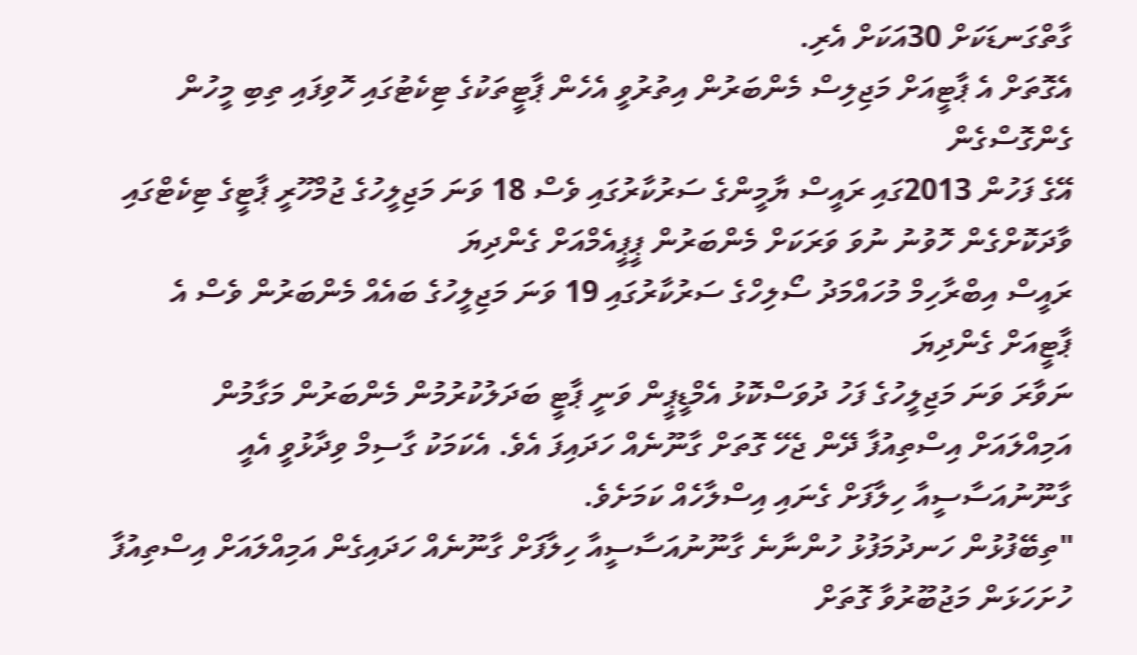ގާތްގަނޑަކަށް 30އަކަށް އެރި.
އެގޮތަށް އެ ޕާޓީއަށް މަޖިލިސް މެންބަރުން އިތުރުވީ އެހެން ޕާޓީތަކުގެ ޓިކެޓުގައި ހޮވިފައި ތިބި މީހުން ގެންގޮސްގެން
އޭގެ ފަހުން 2013ގައި ރައީސް ޔާމީންގެ ސަރުކާރުގައި ވެސް 18 ވަނަ މަޖިލީހުގެ ޖުމްހޫރީ ޕާޓީގެ ޓިކެޓްގައި ވާދަކޮށްގެން ހޮވުނު ނުވަ ވަރަކަށް މެންބަރުން ޕީޕީއެމްއަށް ގެންދިޔަ
ރައީސް އިބްރާހިމް މުހައްމަދު ސޯލިހްގެ ސަރުކާރުގައި 19 ވަނަ މަޖިލީހުގެ ބައެއް މެންބަރުން ވެސް އެ ޕާޓީއަށް ގެންދިޔަ
ނަވާރަ ވަނަ މަޖިލީހުގެ ފަހު ދުވަސްކޮޅު އެމްޑީޕީން ވަނީ ޕާޓީ ބަދަލުކުރުމުން މެންބަރުން މަގާމުން އަމިއްލައަށް އިސްތިއުފާ ދޭން ޖެހޭ ގޮތަށް ގާނޫނެއް ހަދައިފަ އެވެ. އެކަމަކު ގާސިމް ވިދާޅުވީ އެއީ ގާނޫނުއަސާސީއާ ހިލާފަށް ގެނައި އިސްލާހެއް ކަމަށެވެ.
"ތިބޭފުޅުން ހަނދުމަފުޅު ހުންނާނެ ގާނޫނުއަސާސީއާ ހިލާފަށް ގާނޫނެއް ހަދައިގެން އަމިއްލައަށް އިސްތިއުފާ ހުށަހަޅަން މަޖުބޫރުވާ ގޮތަށް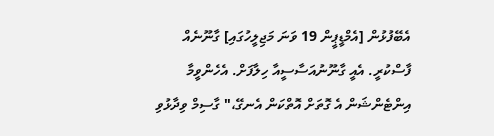އެބޭފުޅުން [އެމްޑީޕީން 19 ވަނަ މަޖިލީހުގައި] ގާނޫނެއް ފާސްކުރީ. އެއީ ގާނޫނުއަސާސީއާ ހިލާފަށް. އެހެންވީމާ އިންޓެންޝަން އެ ގޮތަށް އޮތްކަން އެނގޭ،" ގާސިމް ވިދާޅުވި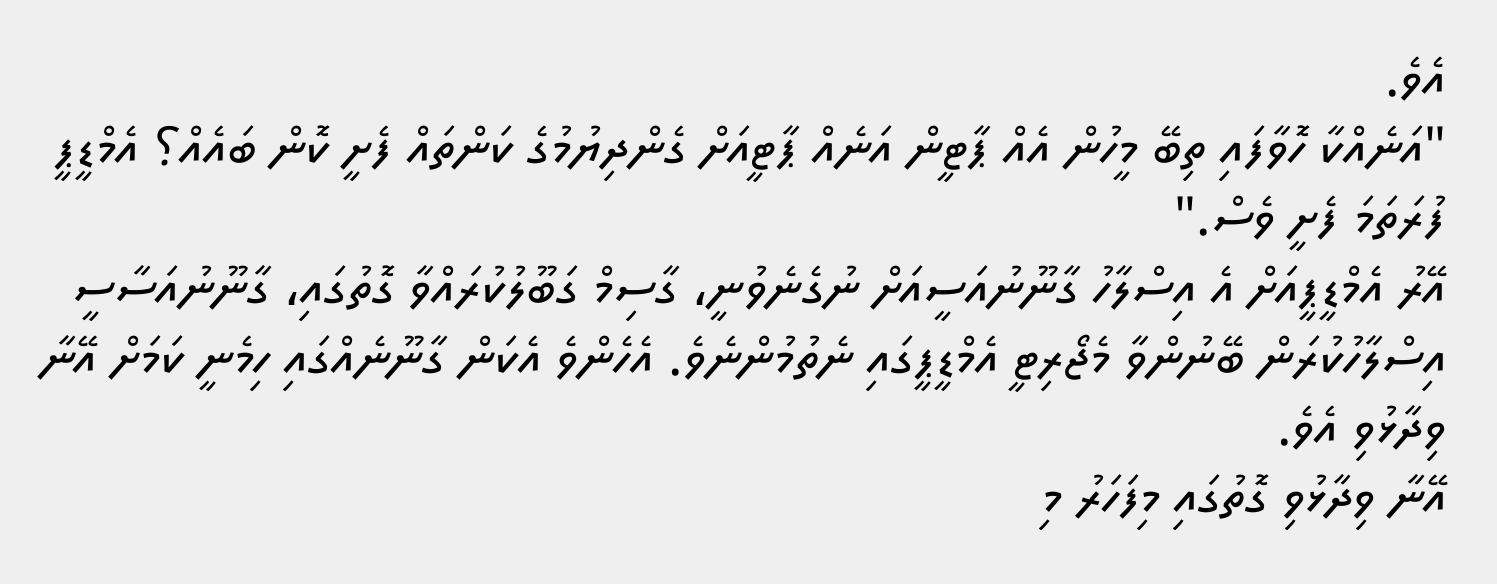އެވެ.
"އަނެއްކާ ހޮވާފައި ތިބޭ މީހުން އެއް ޕާޓީން އަނެއް ޕާޓީއަށް ގެންދިޔުމުގެ ކަންތައް ފެށީ ކޮން ބައެއް؟ އެމްޑީޕީ ފުރަތަމަ ފެށީ ވެސް."
އޭރު އެމްޑީޕީއަށް އެ އިސްލާހު ގާނޫނުއަސީއަށް ނުގެނެވުނީ، ގާސިމް ގަބޫލުކުރައްވާ ގޮތުގައި، ގާނޫނުއަސާސީ އިސްލާހުކުރަން ބޭނުންވާ މެޖޯރިޓީ އެމްޑީޕީގައި ނެތުމުންނެވެ. އެހެންވެ އެކަން ގާނޫނެއްގައި ހިމެނީ ކަމަށް އޭނާ ވިދާޅުވި އެވެ.
އޭނާ ވިދާޅުވި ގޮތުގައި މިފަހަރު މި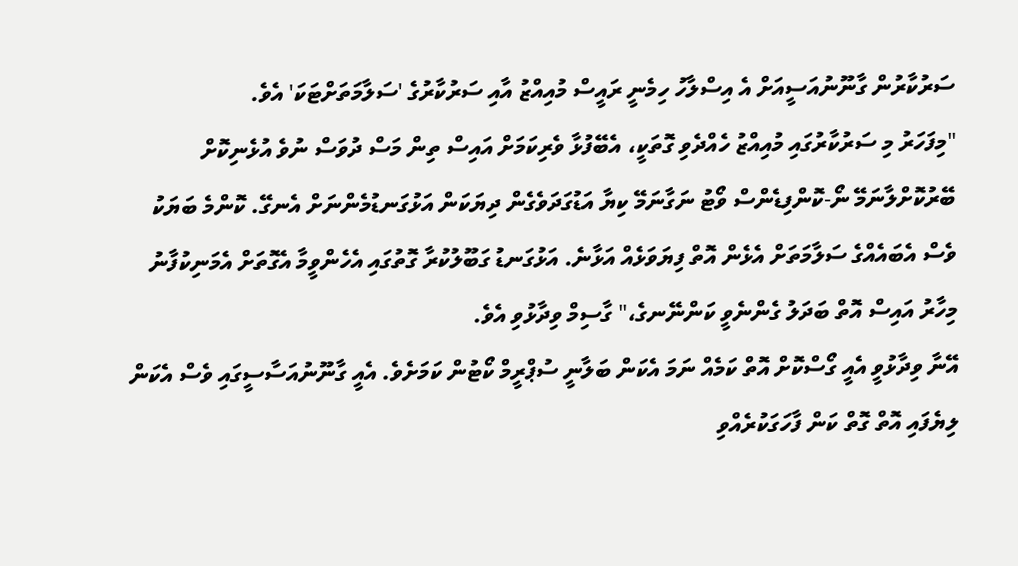ސަރުކާރުން ގާނޫނުއަސީއަށް އެ އިސްލާހު ހިމެނީ ރައީސް މުއިއްޒު އާއި ސަރުކާރުގެ 'ސަލާމަތަށްޓަކަ' އެވެ.
"މިފަހަރު މި ސަރުކާރުގައި މުއިއްޒު ހެއްދެވި ގޮތަކީ، އެބޭފުޅާ ވެރިކަމަށް އައިސް ތިން މަސް ދުވަސް ނުވެ އުޅެނިކޮށް ބޭރުކޮށްލާނަމޭ ނޯ-ކޮންފިޑެންސް ވޯޓު ނަގާނަމޭ ކިޔާ އަޑުގަދަވެގެން ދިޔަކަން އަޅުގަނޑުމެންނަށް އެނގޭ. ކޮންމެ ބަޔަކު ވެސް އެބައެއްގެ ސަލާމަތަށް އެޅެން އޮތް ފިޔަވަޅެއް އަޅާނެ. އަޅުގަނޑު ގަބޫލުކުރާ ގޮތުގައި އެހެންވީމާ އެގޮތަށް އެމަނިކުފާނު މިހާރު އައިސް އޮތް ބަދަލު ގެންނެވީ ކަންނޭނގެ،" ގާސިމް ވިދާޅުވި އެވެ.
އޭނާ ވިދާޅުވީ އެއީ ގޯސްކޮށް އޮތް ކަމެއް ނަމަ އެކަން ބަލާނީ ސުޕްރީމް ކޯޓުން ކަމަށެވެ. އެއީ ގާނޫނުއަސާސީގައި ވެސް އެކަން ލިޔެފައި އޮތް ގޮތް ކަން ފާހަގަކުރެއްވި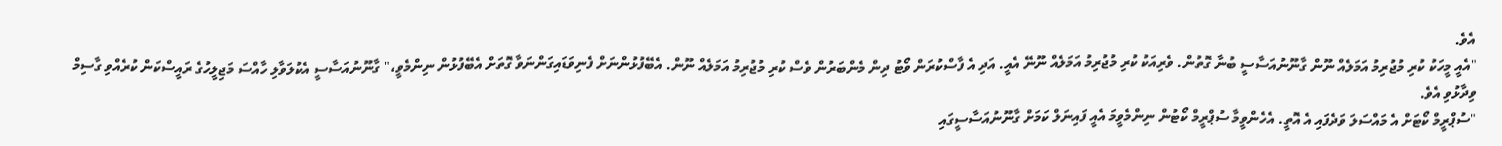އެވެ.
"އެއީ މީހަކު ކުރި މުޖުރިމު އަމަލެއް ނޫން ގާނޫނުއަސާސީ ބުނާ ގޮތުން. ވެރިއަކު ކުރި މުޖުރިމު އަމަލެއް ނޫނޭ އެއީ. އަދި އެ ފާސްކުރަން ވޯޓު ދިން މެންބަރުން ވެސް ކުރި މުޖުރިމު އަމަލެއް ނޫން. އެބޭފުޅުންނަށް ފެނިވަޑައިގަންނަވާ ގޮތަށް އެބޭފުޅުން ނިންމެވީ،" ގާނޫނުއަސާސީ އެކުލަވާލި ހާއްސަ މަޖިލީހުގެ ރައީސްކަން ކުރެއްވި ގާސިމް ވިދާޅުވި އެވެ.
"ސުޕްރީމް ކޯޓަށް އެ މައްސަލަ ވަދެފައި އެ އޮތީ. އެހެންވީމާ ސުޕްރީމް ކޯޓުން ނިންމެވީމަ އެއީ ފައިނަލް ކަމަށް ގާނޫނުއަސާސީގައި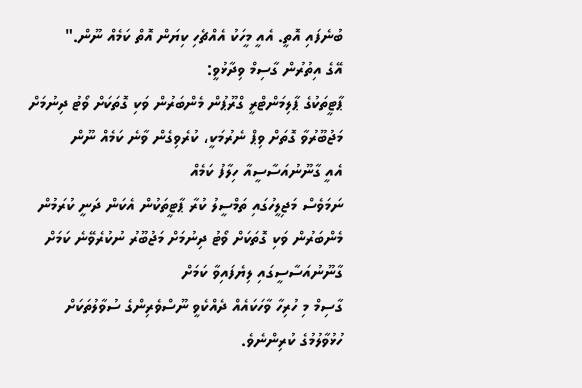ބުނެފައި އޮތީ. އެއީ މީހަކު އެއްޗެހި ކިޔަން އޮތް ކަމެއް ނޫން."
އޭގެ އިތުރުން ގާސިމް ވިދާޅުވީ:
ޕާޓީތަކުގެ ޕާލިމަންޓްރީ ގްރޫޕުން މެންބަރުން ވަކި ގޮތަކަށް ވޯޓު ދިނުމަށް މަޖުބޫރުވާ ގޮތަށް ވިޕް ނެރުމަކީ، ކުރެވިގެން ވާނެ ކަމެއް ނޫން
އެއީ ގާނޫނުއަސާސީއާ ހިލާފު ކަމެއް
ނަމަވެސް މަޖިލީހުގައި ތަމްސީލު ކުރާ ޕާޓީތަކުން އެކަން ދަނީ ކުރަމުން
މެންބަރުން ވަކި ގޮތަކަށް ވޯޓު ދިނުމަށް މަޖުބޫރު ނުކުރެވޭނެ ކަމަށް ގާނޫނުއަސާސީގައި ލިޔެފައިވާ ކަމަށް
ގާސިމް މި ހުރިހާ ވާހަކައެއް ދެއްކެވީ ނޫސްވެރިންގެ ސުވާލުތަކަށް ހުޅުވާލުމުގެ ކުރިންނެވެ.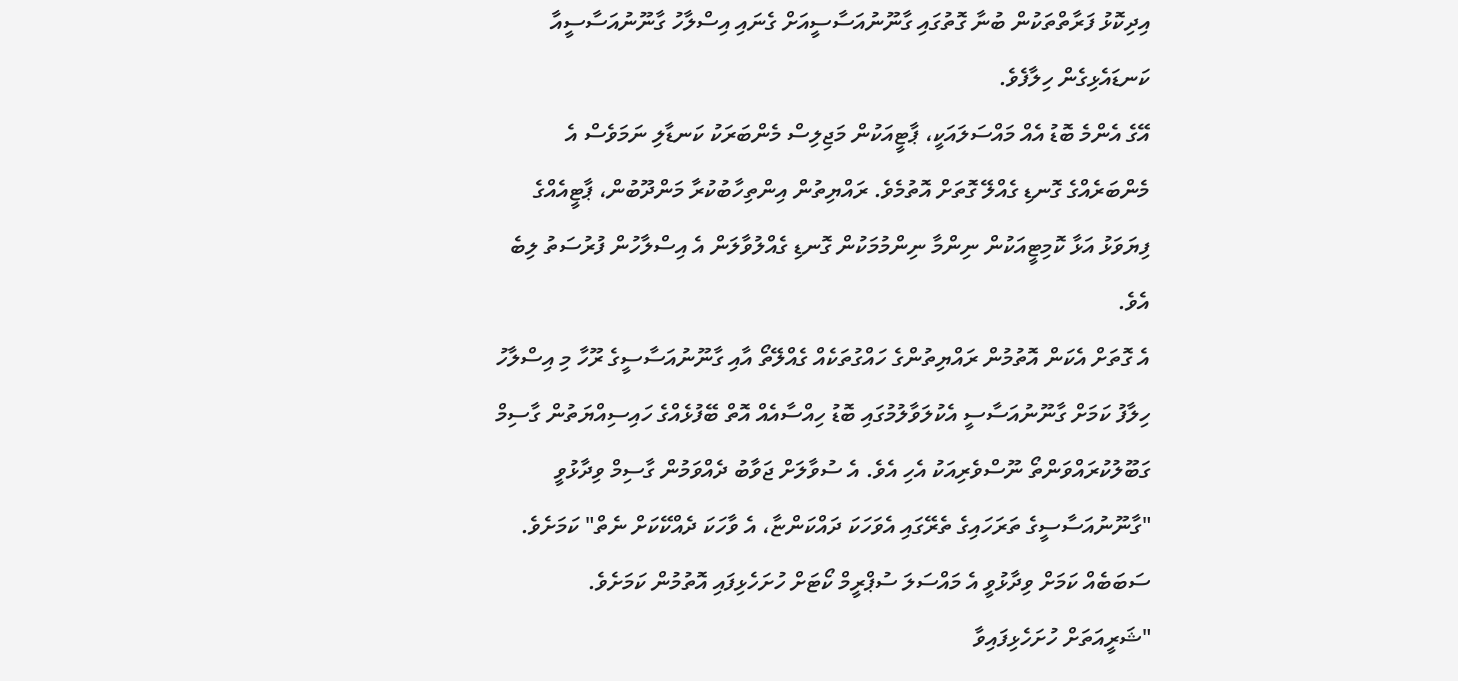އިދިކޮޅު ފަރާތްތަކުން ބުނާ ގޮތުގައި ގާނޫނުއަސާސީއަށް ގެނައި އިސްލާހު ގާނޫނުއަސާސީއާ ކަނޑައެޅިގެން ހިލާފެވެ.
އޭގެ އެންމެ ބޮޑު އެއް މައްސަލައަކީ، ޕާޓީއަކުން މަޖިލިސް މެންބަރަކު ކަނޑާލި ނަމަވެސް އެ މެންބަރެއްގެ ގޮނޑި ގެއްލޭ ގޮތަށް އޮތުމެވެ. ރައްޔިތުން އިންތިހާބުކުރާ މަންދޫބުން، ޕާޓީއެއްގެ ފިޔަވަޅު އަޅާ ކޮމިޓީއަކުން ނިންމާ ނިންމުމަކުން ގޮނޑި ގެއްލުވާލަން އެ އިސްލާހުން ފުރުސަތު ލިބެ އެވެ.
އެ ގޮތަށް އެކަން އޮތުމުން ރައްޔިތުންގެ ހައްގުތަކެއް ގެއްލޭތޯ އާއި ގާނޫނުއަސާސީގެ ރޫހާ މި އިސްލާހު ހިލާފު ކަމަށް ގާނޫނުއަސާސީ އެކުލަވާލުމުގައި ބޮޑު ހިއްސާއެއް އޮތް ބޭފުޅެއްގެ ހައިސިއްޔަތުން ގާސިމް ގަބޫލުކުރައްވަންތޯ ނޫސްވެރިއަކު އެހި އެވެ. އެ ސުވާލަށް ޖަވާބު ދެއްވަމުން ގާސިމް ވިދާޅުވީ "ގާނޫނުއަސާސީގެ ތަރަހައިގެ ތެރޭގައި އެވަހަކަ ދައްކަންޏާ، އެ ވާހަކަ ދެއްކޭކަށް ނެތް" ކަމަށެވެ. ސަބަބެއް ކަމަށް ވިދާޅުވީ އެ މައްސަލަ ސުޕްރީމް ކޯޓަށް ހުށަހެޅިފައި އޮތުމުން ކަމަށެވެ.
"ޝަރީއަތަށް ހުށަހެޅިފައިވާ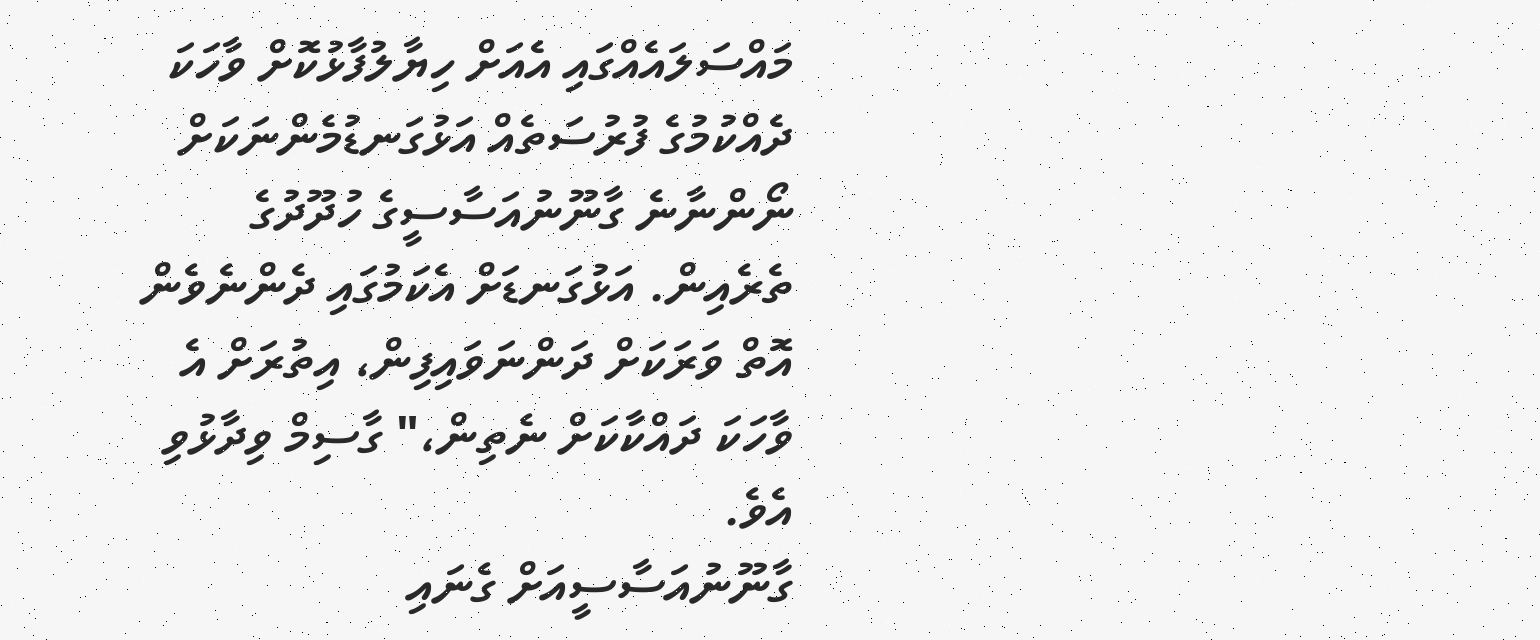މައްސަލައެއްގައި އެއަށް ހިޔާލުފާޅުކޮށް ވާހަކަ ދެއްކުމުގެ ފުރުސަތެއް އަޅުގަނޑުމެންނަކަށް ނޯންނާނެ ގާނޫނުއަސާސީގެ ހުދޫދުގެ ތެރެއިން. އަޅުގަނޑަށް އެކަމުގައި ދެންނެވެން އޮތް ވަރަކަށް ދަންނަވައިފިން، އިތުރަށް އެ ވާހަކަ ދައްކާކަށް ނެތިން،" ގާސިމް ވިދާޅުވި އެވެ.
ގާނޫނުއަސާސީއަށް ގެނައި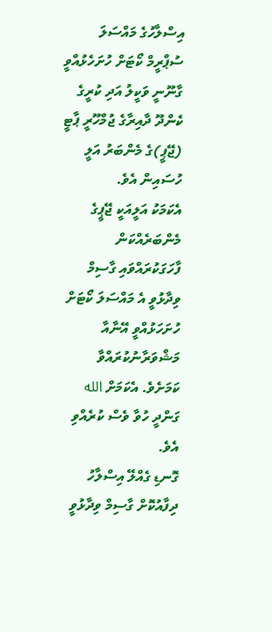އިސްލާހުގެ މައްސަލަ ސުޕްރީމް ކޯޓަށް ހުށަހެޅުއްވީ ގާނޫނީ ވަކީލު އަދި ކުރީގެ ކެންދޫ ދާއިރާގެ ޖުމްހޫރީ ޕާޓީ (ޖޭޕީ)ގެ މެންބަރު އަލީ ހުސައިން އެވެ.
އެކަމަކު އަލީއަކީ ޖޭޕީގެ މެންބަރެއްކަން ފާހަގަކުރައްވައި ގާސިމް ވިދާޅުވީ އެ މައްސަލަ ކޯޓަށް ހުށަހަޅުއްވީ އޭނާއާ މަޝްވަރާނުކުރައްވާ ކަމަށެވެ. އެކަމަށް الله ގަންދީ ހުވާ ވެސް ކުރެއްވި އެވެ.
ގޮނޑި ގެއްލޭ އިސްލާހު ދިފާއުކޮށް ގާސިމް ވިދާޅުވީ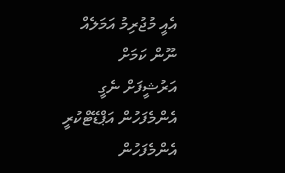އެއީ މުޖުރިމު އަމަލެއް ނޫން ކަމަށް
އަރުޝީފަށް ނެގީ
އެންމެފަހުން އަޕްޑޭޓްކުރީ
އެންމެފަހުން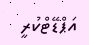އަޕްޑޭޓްކުރީ